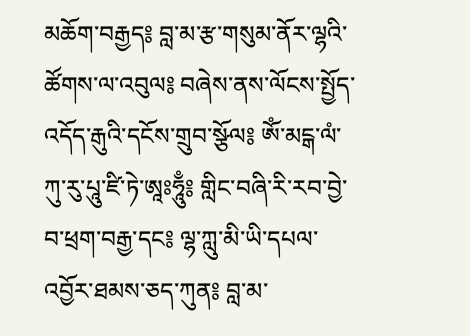མཆོག་བརྒྱད༔ བླ་མ་རྩ་གསུམ་ནོར་ལྷའི་ཚོགས་ལ་འབུལ༔ བཞེས་ནས་ལོངས་སྤྱོད་འདོད་རྒུའི་དངོས་གྲུབ་སྩོལ༔ ཨོཾ་མངྒ་ལཾ་ཀུ་རུ་པཱུ་ཛི་ཏེ་ཨཱཿཧཱུྃ༔ གླིང་བཞི་རི་རབ་བྱེ་བ་ཕྲག་བརྒྱ་དང༔ ལྷ་ཀླུ་མི་ཡི་དཔལ་འབྱོར་ཐམས་ཅད་ཀུན༔ བླ་མ་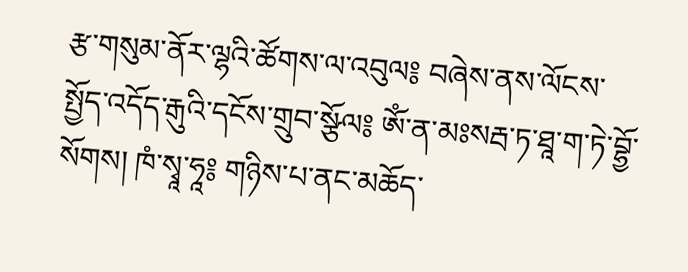རྩ་གསུམ་ནོར་ལྷའི་ཚོགས་ལ་འབུལ༔ བཞེས་ནས་ལོངས་སྤྱོད་འདོད་རྒུའི་དངོས་གྲུབ་སྩོལ༔ ཨོཾ་ན་མཿསརྦ་ཏ་ཐཱ་ག་ཏེ་བྷྱོ་སོགས། ཁཾ་སྭཱ་ཧཱ༔ གཉིས་པ་ནང་མཆོད་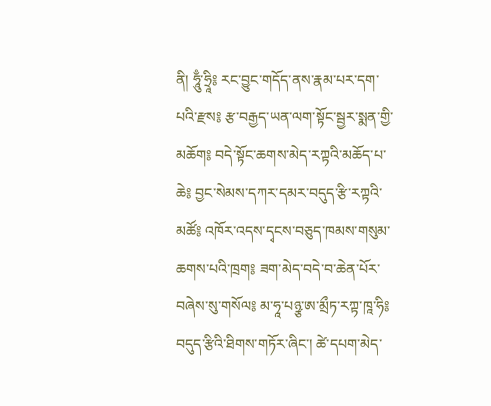ནི། ཧཱུྃ་ཧྲཱི༔ རང་བྱུང་གདོད་ནས་རྣམ་པར་དག་པའི་རྫས༔ རྩ་བརྒྱད་ཡན་ལག་སྟོང་སྦྱར་སྨན་གྱི་མཆོག༔ བདེ་སྟོང་ཆགས་མེད་རཀྟའི་མཆོད་པ་ཆེ༔ བྱང་སེམས་དཀར་དམར་བདུད་རྩི་རཀྟའི་མཚོ༔ འཁོར་འདས་དྭངས་བཅུད་ཁམས་གསུམ་ཆགས་པའི་ཁྲག༔ ཟག་མེད་བདེ་བ་ཆེན་པོར་བཞེས་སུ་གསོལ༔ མ་ཧཱ་པཉྩ་ཨ་མྲྀཏ་རཀྟ་ཁཱ་ཧི༔ བདུད་རྩིའི་ཐིགས་གཏོར་ཞིང་། ཚེ་དཔག་མེད་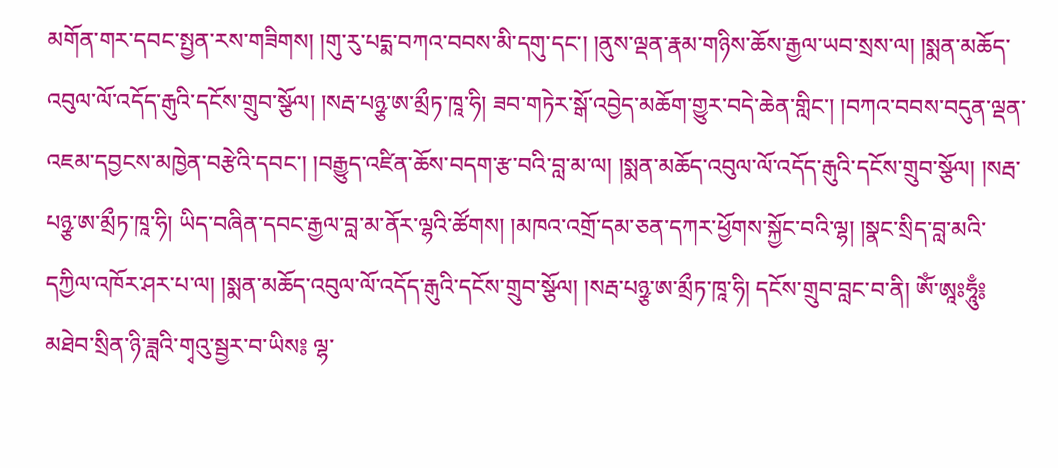མགོན་གར་དབང་སྤྱན་རས་གཟིགས། །གུ་རུ་པདྨ་བཀའ་བབས་མི་དགུ་དང་། །ནུས་ལྡན་རྣམ་གཉིས་ཆོས་རྒྱལ་ཡབ་སྲས་ལ། །སྨན་མཆོད་འབུལ་ལོ་འདོད་རྒུའི་དངོས་གྲུབ་སྩོལ། །སརྦ་པཉྩ་ཨ་མྲྀཏ་ཁཱ་ཧི། ཟབ་གཏེར་སྒོ་འབྱེད་མཆོག་གྱུར་བདེ་ཆེན་གླིང་། །བཀའ་བབས་བདུན་ལྡན་འཇམ་དབྱངས་མཁྱེན་བརྩེའི་དབང་། །བརྒྱུད་འཛིན་ཆོས་བདག་རྩ་བའི་བླ་མ་ལ། །སྨན་མཆོད་འབུལ་ལོ་འདོད་རྒུའི་དངོས་གྲུབ་སྩོལ། །སརྦ་པཉྩ་ཨ་མྲྀཏ་ཁཱ་ཧི། ཡིད་བཞིན་དབང་རྒྱལ་བླ་མ་ནོར་ལྷའི་ཚོགས། །མཁའ་འགྲོ་དམ་ཅན་དཀར་ཕྱོགས་སྐྱོང་བའི་ལྷ། །སྣང་སྲིད་བླ་མའི་དཀྱིལ་འཁོར་ཤར་པ་ལ། །སྨན་མཆོད་འབུལ་ལོ་འདོད་རྒུའི་དངོས་གྲུབ་སྩོལ། །སརྦ་པཉྩ་ཨ་མྲྀཏ་ཁཱ་ཧི། དངོས་གྲུབ་བླང་བ་ནི། ཨོཾ་ཨཱཿཧཱུྃ༔ མཐེབ་སྲིན་ཉི་ཟླའི་གྭའུ་སྦྱར་བ་ཡིས༔ ལྷ་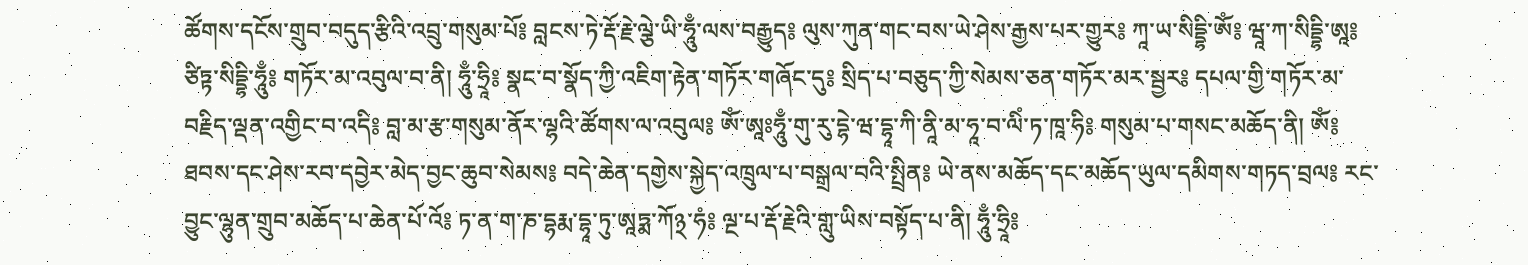ཚོགས་དངོས་གྲུབ་བདུད་རྩིའི་འབྲུ་གསུམ་པོ༔ བླངས་ཏེ་རྡོ་རྗེ་ལྕེ་ཡི་ཧཱུྃ་ལས་བརྒྱུད༔ ལུས་ཀུན་གང་བས་ཡེ་ཤེས་རྒྱས་པར་གྱུར༔ ཀཱ་ཡ་སིདྡྷི་ཨོཾ༔ ཝཱ་ཀ་སིདྡྷི་ཨཱ༔ ཙིཏྟ་སིདྡྷི་ཧཱུྃ༔ གཏོར་མ་འབུལ་བ་ནི། ཧཱུྃ་ཧྲཱི༔ སྣང་བ་སྣོད་ཀྱི་འཇིག་རྟེན་གཏོར་གཞོང་དུ༔ སྲིད་པ་བཅུད་ཀྱི་སེམས་ཅན་གཏོར་མར་སྦྱར༔ དཔལ་གྱི་གཏོར་མ་བརྗིད་ལྡན་འགྱིང་བ་འདི༔ བླ་མ་རྩ་གསུམ་ནོར་ལྷའི་ཚོགས་ལ་འབུལ༔ ཨོཾ་ཨཱཿཧཱུྃ་གུ་རུ་དྷེ་ཝ་དྷཱ་ཀི་ནཱི་མ་ཧཱ་བ་ལིཾ་ཏ་ཁཱ་ཧི༔ གསུམ་པ་གསང་མཆོད་ནི། ཨོཾ༔ ཐབས་དང་ཤེས་རབ་དབྱེར་མེད་བྱང་ཆུབ་སེམས༔ བདེ་ཆེན་དགྱེས་སྐྱེད་འཁྲུལ་པ་བསྒྲལ་བའི་སྤྲིན༔ ཡེ་ནས་མཆོད་དང་མཆོད་ཡུལ་དམིགས་གཏད་བྲལ༔ རང་བྱུང་ལྷུན་གྲུབ་མཆོད་པ་ཆེན་པོ་འོ༔ ཏ་ན་ག་ཎ་དྷརྨ་དྷཱ་ཏུ་ཨཱཏྨ་ཀོ྅་ཧཾ༔ ལྔ་པ་རྡོ་རྗེའི་གླུ་ཡིས་བསྟོད་པ་ནི། ཧཱུྃ་ཧྲཱི༔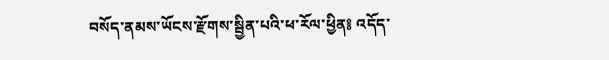བསོད་ནམས་ཡོངས་རྫོགས་སྦྱིན་པའི་ཕ་རོལ་ཕྱིན༔ འདོད་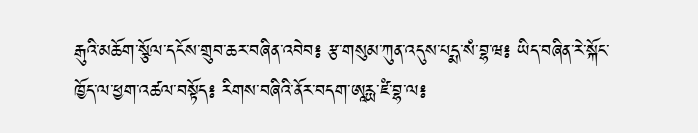རྒུའི་མཆོག་སྩོལ་དངོས་གྲུབ་ཆར་བཞིན་འབེབ༔ རྩ་གསུམ་ཀུན་འདུས་པདྨ་སཾ་བྷ་ཝ༔ ཡིད་བཞིན་རེ་སྐོང་ཁྱོད་ལ་ཕྱག་འཚལ་བསྟོད༔ རིགས་བཞིའི་ནོར་བདག་ཨཱརྻ་ཛཾ་བྷ་ལ༔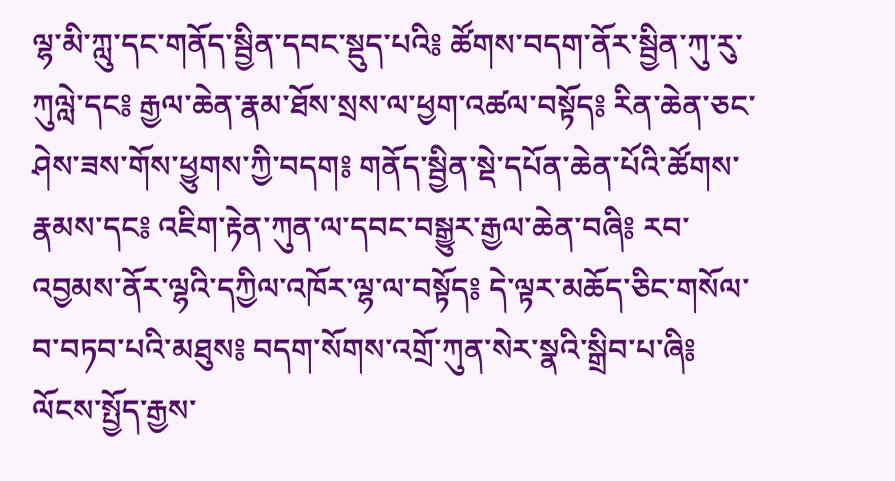ལྷ་མི་ཀླུ་དང་གནོད་སྦྱིན་དབང་སྡུད་པའི༔ ཚོགས་བདག་ནོར་སྦྱིན་ཀུ་རུ་ཀུལླེ་དང༔ རྒྱལ་ཆེན་རྣམ་ཐོས་སྲས་ལ་ཕྱག་འཚལ་བསྟོད༔ རིན་ཆེན་ཅང་ཤེས་ཟས་གོས་ཕྱུགས་ཀྱི་བདག༔ གནོད་སྦྱིན་སྡེ་དཔོན་ཆེན་པོའི་ཚོགས་རྣམས་དང༔ འཇིག་རྟེན་ཀུན་ལ་དབང་བསྒྱུར་རྒྱལ་ཆེན་བཞི༔ རབ་འབྱམས་ནོར་ལྷའི་དཀྱིལ་འཁོར་ལྷ་ལ་བསྟོད༔ དེ་ལྟར་མཆོད་ཅིང་གསོལ་བ་བཏབ་པའི་མཐུས༔ བདག་སོགས་འགྲོ་ཀུན་སེར་སྣའི་སྒྲིབ་པ་ཞི༔ ལོངས་སྤྱོད་རྒྱས་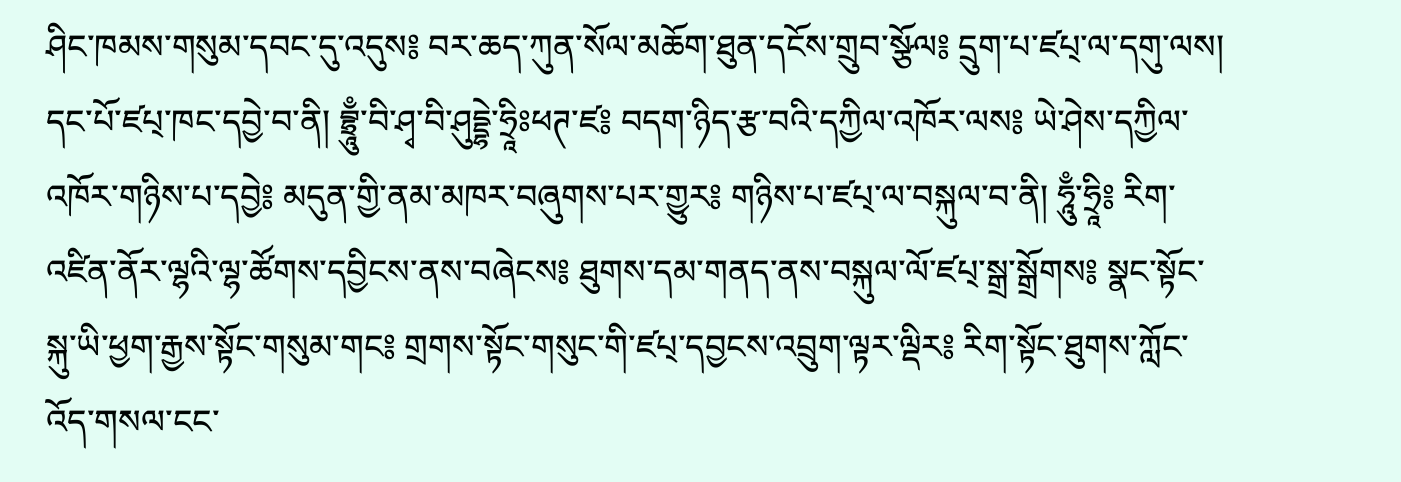ཤིང་ཁམས་གསུམ་དབང་དུ་འདུས༔ བར་ཆད་ཀུན་སོལ་མཆོག་ཐུན་དངོས་གྲུབ་སྩོལ༔ དྲུག་པ་ཛཔ྄་ལ་དགུ་ལས། དང་པོ་ཛཔ྄་ཁང་དབྱེ་བ་ནི། བྷྲཱུྃ་བི་ཤྭ་བི་ཤུདྡྷེ་ཧྲཱིཿཕཊ་ཛ༔ བདག་ཉིད་རྩ་བའི་དཀྱིལ་འཁོར་ལས༔ ཡེ་ཤེས་དཀྱིལ་འཁོར་གཉིས་པ་དབྱེ༔ མདུན་གྱི་ནམ་མཁར་བཞུགས་པར་གྱུར༔ གཉིས་པ་ཛཔ྄་ལ་བསྐུལ་བ་ནི། ཧཱུྃ་ཧྲཱི༔ རིག་འཛིན་ནོར་ལྷའི་ལྷ་ཚོགས་དབྱིངས་ནས་བཞེངས༔ ཐུགས་དམ་གནད་ནས་བསྐུལ་ལོ་ཛཔ྄་སྒྲ་སྒྲོགས༔ སྣང་སྟོང་སྐུ་ཡི་ཕྱག་རྒྱས་སྟོང་གསུམ་གང༔ གྲགས་སྟོང་གསུང་གི་ཛཔ྄་དབྱངས་འབྲུག་ལྟར་ལྡིར༔ རིག་སྟོང་ཐུགས་ཀློང་འོད་གསལ་ངང་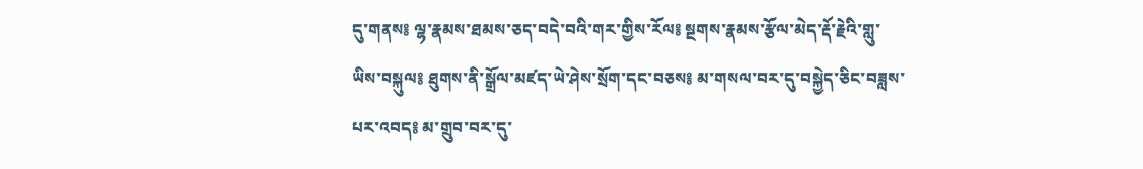དུ་གནས༔ ལྷ་རྣམས་ཐམས་ཅད་བདེ་བའི་གར་གྱིས་རོལ༔ སྔགས་རྣམས་རྩོལ་མེད་རྡོ་རྗེའི་གླུ་ཡིས་བསྐུལ༔ ཐུགས་ནི་སྒྲོལ་མཛད་ཡེ་ཤེས་སྲོག་དང་བཅས༔ མ་གསལ་བར་དུ་བསྐྱེད་ཅིང་བཟླས་པར་འབད༔ མ་གྲུབ་བར་དུ་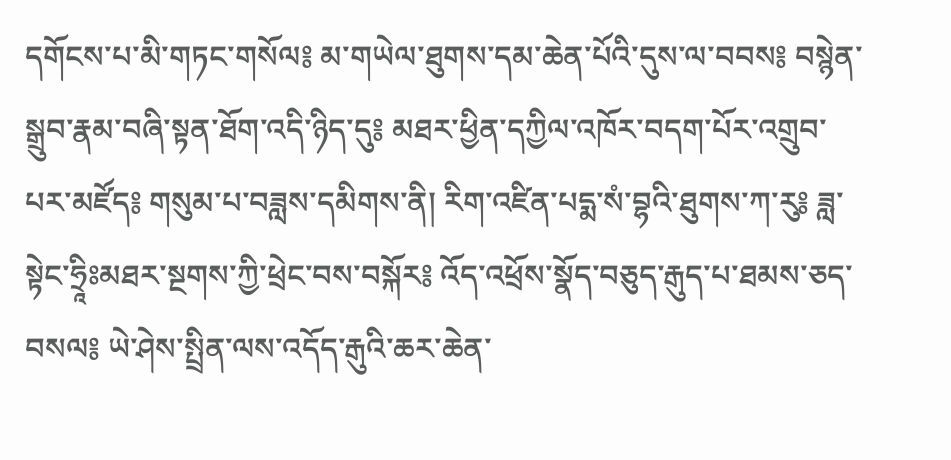དགོངས་པ་མི་གཏང་གསོལ༔ མ་གཡེལ་ཐུགས་དམ་ཆེན་པོའི་དུས་ལ་བབས༔ བསྙེན་སྒྲུབ་རྣམ་བཞི་སྟན་ཐོག་འདི་ཉིད་དུ༔ མཐར་ཕྱིན་དཀྱིལ་འཁོར་བདག་པོར་འགྲུབ་པར་མཛོད༔ གསུམ་པ་བཟླས་དམིགས་ནི། རིག་འཛིན་པདྨ་སཾ་བྷའི་ཐུགས་ཀ་རུ༔ ཟླ་སྟེང་ཧྲཱིཿམཐར་སྔགས་ཀྱི་ཕྲེང་བས་བསྐོར༔ འོད་འཕྲོས་སྣོད་བཅུད་རྒུད་པ་ཐམས་ཅད་བསལ༔ ཡེ་ཤེས་སྤྲིན་ལས་འདོད་རྒུའི་ཆར་ཆེན་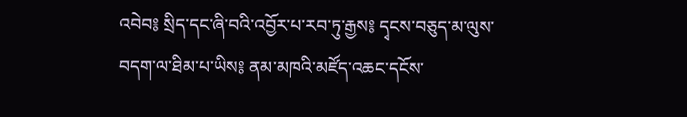འབེབ༔ སྲིད་དང་ཞི་བའི་འབྱོར་པ་རབ་ཏུ་རྒྱས༔ དྭངས་བཅུད་མ་ལུས་བདག་ལ་ཐིམ་པ་ཡིས༔ ནམ་མཁའི་མཛོད་འཆང་དངོས་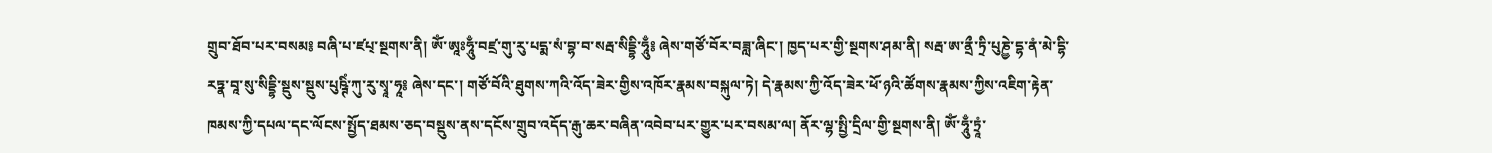གྲུབ་ཐོབ་པར་བསམ༔ བཞི་པ་ཛཔ྄་སྔགས་ནི། ཨོཾ་ཨཱཿཧཱུྃ་བཛྲ་གུ་རུ་པདྨ་སཾ་བྷ་བ་སརྦ་སིདྡྷི་ཧཱུྃ༔ ཞེས་གཙོ་བོར་བཟླ་ཞིང་། ཁྱད་པར་གྱི་སྔགས་ཤམ་ནི། སརྦ་ཨ་ནྲྀ་ཏྲི་པུཎྱེ་དྷ་ནཾ་མེ་དྷི་རཏྣ་བཱ་སུ་སིདྡྷི་སྡུས་སྡུས་པུཥྚིཾ་ཀུ་རུ་སྭཱ་ཧཱ༔ ཞེས་དང་། གཙོ་བོའི་ཐུགས་ཀའི་འོད་ཟེར་གྱིས་འཁོར་རྣམས་བསྐུལ་ཏེ། དེ་རྣམས་ཀྱི་འོད་ཟེར་ཕོ་ཉའི་ཚོགས་རྣམས་ཀྱིས་འཇིག་རྟེན་ཁམས་ཀྱི་དཔལ་དང་ལོངས་སྤྱོད་ཐམས་ཅད་བསྡུས་ནས་དངོས་གྲུབ་འདོད་རྒུ་ཆར་བཞིན་འབེབ་པར་གྱུར་པར་བསམ་ལ། ནོར་ལྷ་སྤྱི་དྲིལ་གྱི་སྔགས་ནི། ཨོཾ་ཧཱུྃ་ཏྲཱཾ་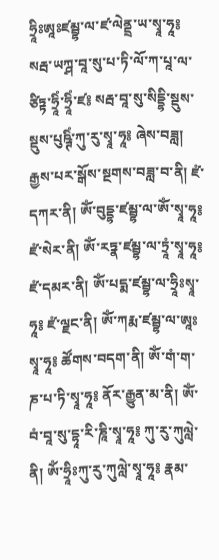ཧྲཱིཿཨཱཿཛམྦྷ་ལ་ཛ་ལེནྡྲ་ཡ་སྭཱ་ཧཱ༔ སརྦ་ཡཀྴ་བཱ་སུ་པ་ཏི་ལོ་ཀ་པཱ་ལ་ཙིཏྟ་ཧྲཱིཾ་ཧྲཱིཾ་ཛ༔ སརྦ་བཱ་སུ་སིདྡྷི་སྡུས་སྡུས་པུཥྚིཾ་ཀུ་རུ་སྭཱ་ཧཱ༔ ཞེས་བཟླ། རྒྱས་པར་སྒོས་སྔགས་བཟླ་བ་ནི། ཛཾ་དཀར་ནི། ཨོཾ་བུདྡྷ་ཛམྦྷ་ལ་ཨོཾ་སྭཱ་ཧཱ༔ ཛཾ་སེར་ནི། ཨོཾ་རཏྣ་ཛམྦྷ་ལ་ཏྲཱཾ་སྭཱ་ཧཱ༔ ཛཾ་དམར་ནི། ཨོཾ་པདྨ་ཛམྦྷ་ལ་ཧྲཱིཿསྭཱ་ཧཱ༔ ཛཾ་ལྗང་ནི། ཨོཾ་ཀརྨ་ཛམྦྷ་ལ་ཨཱཿསྭཱ་ཧཱ༔ ཚོགས་བདག་ནི། ཨོཾ་གཾ་ག་ཎ་པ་ཏི་སྭཱ་ཧཱ༔ ནོར་རྒྱུན་མ་ནི། ཨོཾ་བཾ་བཱ་སུ་དྷཱ་རི་ཎཱི་སྭཱ་ཧཱ༔ ཀུ་རུ་ཀུལླེ་ནི། ཨོཾ་ཧྲཱིཿཀུ་རུ་ཀུལླེ་སྭཱ་ཧཱ༔ རྣམ་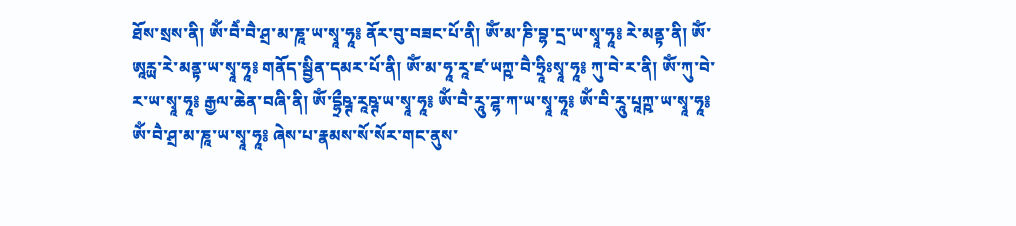ཐོས་སྲས་ནི། ཨོཾ་བཻཾ་བཻ་ཤྲ་མ་ཎཱ་ཡ་སྭཱ་ཧཱ༔ ནོར་བུ་བཟང་པོ་ནི། ཨོཾ་མ་ཎི་བྷ་དྲ་ཡ་སྭཱ་ཧཱ༔ རེ་མནྟ་ནི། ཨོཾ་ཨཱརྻ་རེ་མནྟ་ཡ་སྭཱ་ཧཱ༔ གནོད་སྦྱིན་དམར་པོ་ནི། ཨོཾ་མ་ཧཱ་རཱ་ཛ་ཡཀྵ་བཻ་ཧྲཱིཿསྭཱ་ཧཱ༔ ཀུ་བེ་ར་ནི། ཨོཾ་ཀུ་བེ་ར་ཡ་སྭཱ་ཧཱ༔ རྒྱལ་ཆེན་བཞི་ནི། ཨོཾ་དྷྲྀཥྚ་རཱཥྚ་ཡ་སྭཱ་ཧཱ༔ ཨོཾ་བཻ་རཱུ་ཌྷ་ཀ་ཡ་སྭཱ་ཧཱ༔ ཨོཾ་བི་རཱུ་པཱཀྵ་ཡ་སྭཱ་ཧཱ༔ ཨོཾ་བཻ་ཤྲ་མ་ཎཱ་ཡ་སྭཱ་ཧཱ༔ ཞེས་པ་རྣམས་སོ་སོར་གང་ནུས་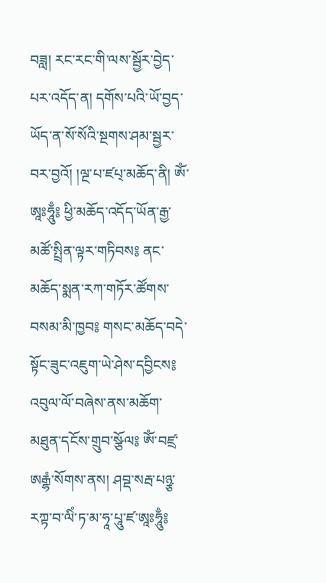བཟླ། རང་རང་གི་ལས་སྦྱོར་བྱེད་པར་འདོད་ན། དགོས་པའི་ཡོ་བྱད་ཡོད་ན་སོ་སོའི་སྔགས་ཤམ་སྦྱར་བར་བྱའོ། །ལྔ་པ་ཛཔ྄་མཆོད་ནི། ཨོཾ་ཨཱཿཧཱུྃ༔ ཕྱི་མཆོད་འདོད་ཡོན་རྒྱ་མཚོ་སྤྲིན་ལྟར་གཏིབས༔ ནང་མཆོད་སྨན་རཀ་གཏོར་ཚོགས་བསམ་མི་ཁྱབ༔ གསང་མཆོད་བདེ་སྟོང་ཟུང་འཇུག་ཡེ་ཤེས་དབྱིངས༔ འབུལ་ལོ་བཞེས་ནས་མཆོག་མཐུན་དངོས་གྲུབ་སྩོལ༔ ཨོཾ་བཛྲ་ཨརྒྷཾ་སོགས་ནས། ཤབྡ་སརྦ་པཉྩ་རཀྟ་བ་ལིཾ་ཏ་མ་ཧཱ་པཱུ་ཛ་ཨཱཿཧཱུྃ༔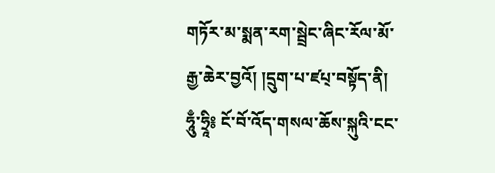གཏོར་མ་སྨན་རག་སྦྲེང་ཞིང་རོལ་མོ་རྒྱ་ཆེར་བྱའོ། །དྲུག་པ་ཛཔ྄་བསྟོད་ནི། ཧཱུྃ་ཧྲཱི༔ ངོ་བོ་འོད་གསལ་ཆོས་སྐུའི་ངང་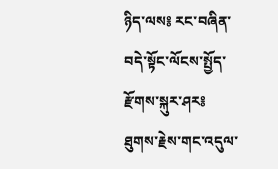ཉིད་ལས༔ རང་བཞིན་བདེ་སྟོང་ལོངས་སྤྱོད་རྫོགས་སྐུར་ཤར༔ ཐུགས་རྗེས་གང་འདུལ་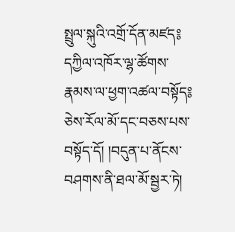སྤྲུལ་སྐུའི་འགྲོ་དོན་མཛད༔ དཀྱིལ་འཁོར་ལྷ་ཚོགས་རྣམས་ལ་ཕྱག་འཚལ་བསྟོད༔ ཅེས་རོལ་མོ་དང་བཅས་པས་བསྟོད་དོ། །བདུན་པ་ནོངས་བཤགས་ནི་ཐལ་མོ་སྦྱར་ཏེ།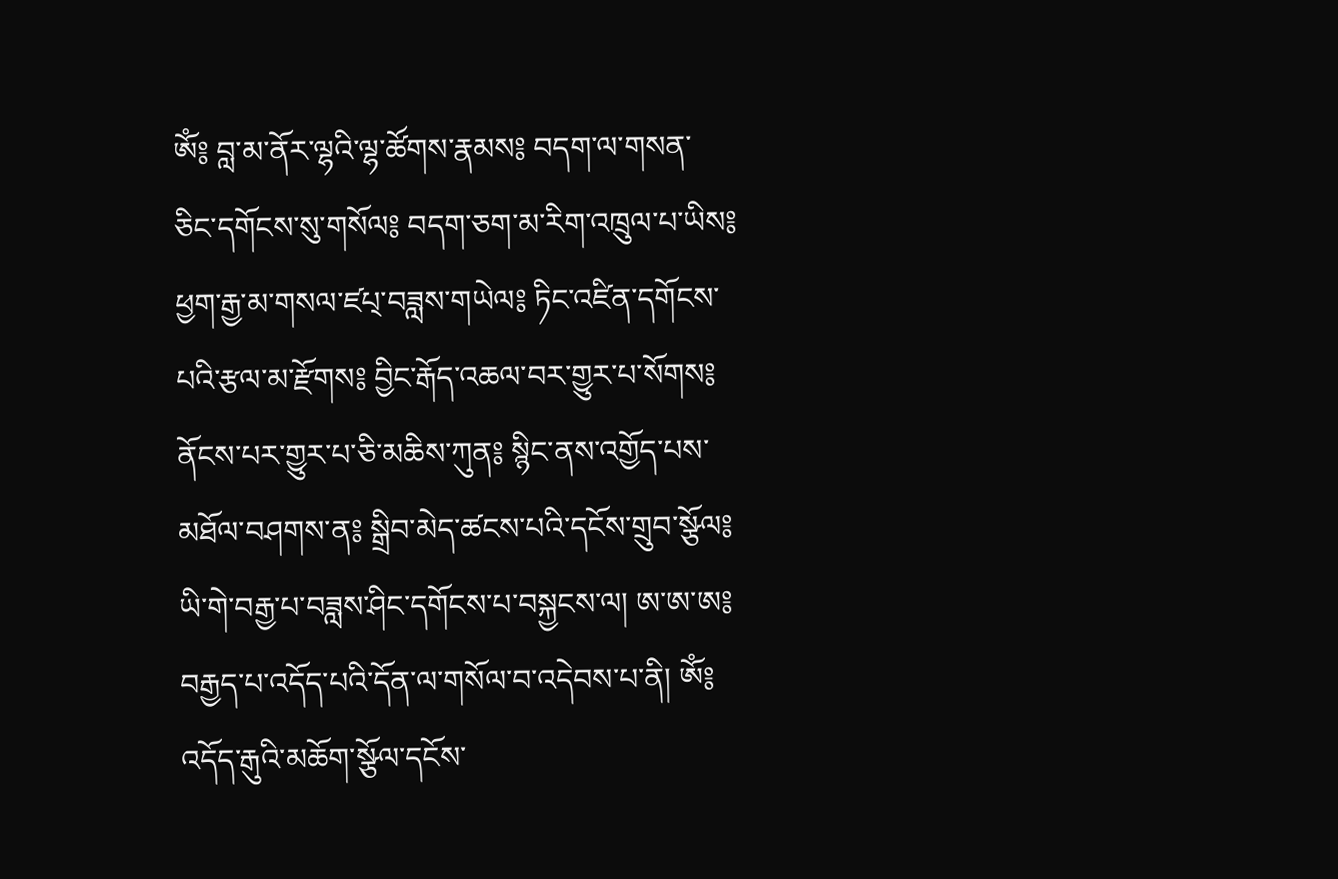ཨོཾ༔ བླ་མ་ནོར་ལྷའི་ལྷ་ཚོགས་རྣམས༔ བདག་ལ་གསན་ཅིང་དགོངས་སུ་གསོལ༔ བདག་ཅག་མ་རིག་འཁྲུལ་པ་ཡིས༔ ཕྱག་རྒྱ་མ་གསལ་ཛཔ྄་བཟླས་གཡེལ༔ ཏིང་འཛིན་དགོངས་པའི་རྩལ་མ་རྫོགས༔ བྱིང་རྒོད་འཆལ་བར་གྱུར་པ་སོགས༔ ནོངས་པར་གྱུར་པ་ཅི་མཆིས་ཀུན༔ སྙིང་ནས་འགྱོད་པས་མཐོལ་བཤགས་ན༔ སྒྲིབ་མེད་ཚངས་པའི་དངོས་གྲུབ་སྩོལ༔ ཡི་གེ་བརྒྱ་པ་བཟླས་ཤིང་དགོངས་པ་བསྐྱངས་ལ། ཨ་ཨ་ཨ༔ བརྒྱད་པ་འདོད་པའི་དོན་ལ་གསོལ་བ་འདེབས་པ་ནི། ཨོཾ༔ འདོད་རྒུའི་མཆོག་སྩོལ་དངོས་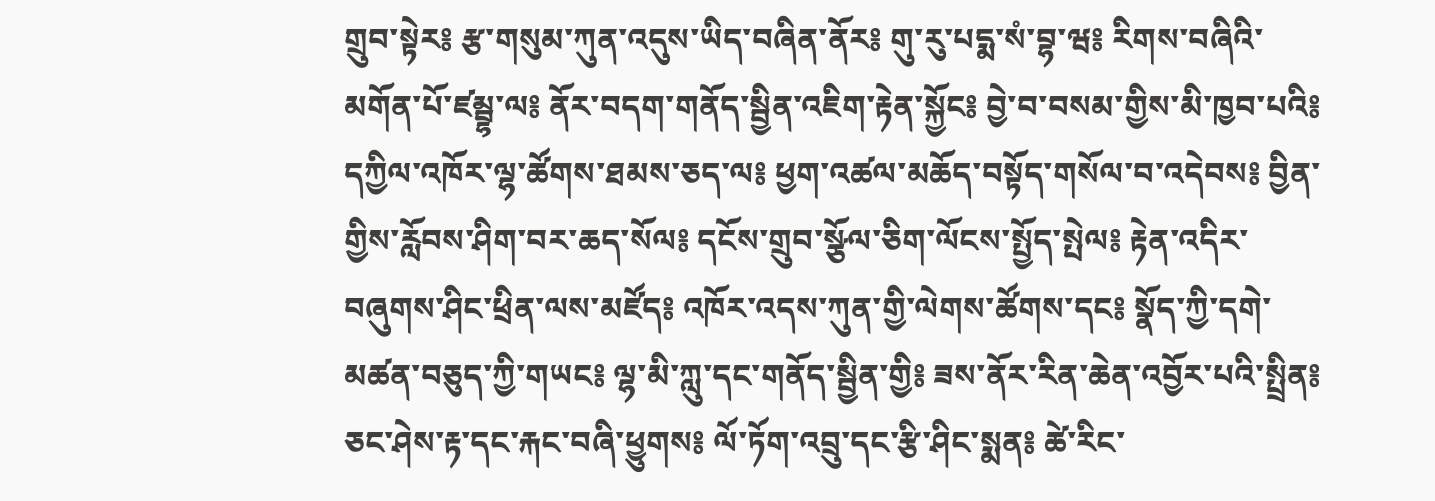གྲུབ་སྟེར༔ རྩ་གསུམ་ཀུན་འདུས་ཡིད་བཞིན་ནོར༔ གུ་རུ་པདྨ་སཾ་བྷ་ཝ༔ རིགས་བཞིའི་མགོན་པོ་ཛམྦྷ་ལ༔ ནོར་བདག་གནོད་སྦྱིན་འཇིག་རྟེན་སྐྱོང༔ བྱེ་བ་བསམ་གྱིས་མི་ཁྱབ་པའི༔ དཀྱིལ་འཁོར་ལྷ་ཚོགས་ཐམས་ཅད་ལ༔ ཕྱག་འཚལ་མཆོད་བསྟོད་གསོལ་བ་འདེབས༔ བྱིན་གྱིས་རློབས་ཤིག་བར་ཆད་སོལ༔ དངོས་གྲུབ་སྩོལ་ཅིག་ལོངས་སྤྱོད་སྤེལ༔ རྟེན་འདིར་བཞུགས་ཤིང་ཕྲིན་ལས་མཛོད༔ འཁོར་འདས་ཀུན་གྱི་ལེགས་ཚོགས་དང༔ སྣོད་ཀྱི་དགེ་མཚན་བཅུད་ཀྱི་གཡང༔ ལྷ་མི་ཀླུ་དང་གནོད་སྦྱིན་གྱི༔ ཟས་ནོར་རིན་ཆེན་འབྱོར་པའི་སྤྲིན༔ ཅང་ཤེས་རྟ་དང་རྐང་བཞི་ཕྱུགས༔ ལོ་ཏོག་འབྲུ་དང་རྩི་ཤིང་སྨན༔ ཚེ་རིང་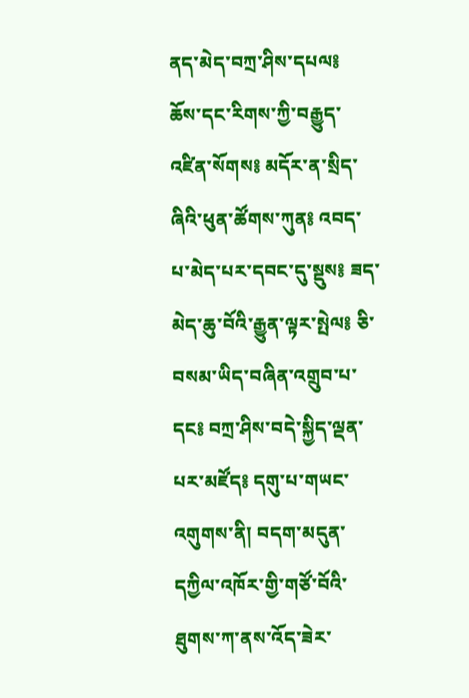ནད་མེད་བཀྲ་ཤིས་དཔལ༔ ཆོས་དང་རིགས་ཀྱི་བརྒྱུད་འཛིན་སོགས༔ མདོར་ན་སྲིད་ཞིའི་ཕུན་ཚོགས་ཀུན༔ འབད་པ་མེད་པར་དབང་དུ་སྡུས༔ ཟད་མེད་ཆུ་བོའི་རྒྱུན་ལྟར་སྤེལ༔ ཅི་བསམ་ཡིད་བཞིན་འགྲུབ་པ་དང༔ བཀྲ་ཤིས་བདེ་སྐྱིད་ལྡན་པར་མཛོད༔ དགུ་པ་གཡང་འགུགས་ནི། བདག་མདུན་དཀྱིལ་འཁོར་གྱི་གཙོ་བོའི་ཐུགས་ཀ་ནས་འོད་ཟེར་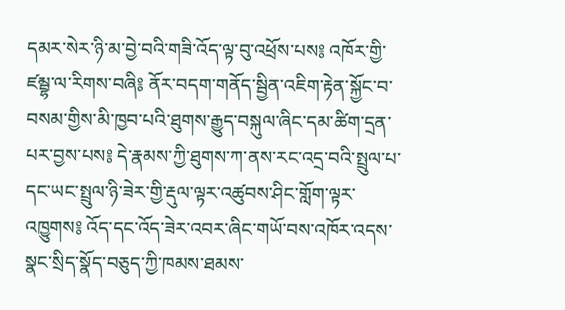དམར་སེར་ཉི་མ་བྱེ་བའི་གཟི་འོད་ལྟ་བུ་འཕྲོས་པས༔ འཁོར་གྱི་ཛམྦྷ་ལ་རིགས་བཞི༔ ནོར་བདག་གནོད་སྦྱིན་འཇིག་རྟེན་སྐྱོང་བ་བསམ་གྱིས་མི་ཁྱབ་པའི་ཐུགས་རྒྱུད་བསྐུལ་ཞིང་དམ་ཚིག་དྲན་པར་བྱས་པས༔ དེ་རྣམས་ཀྱི་ཐུགས་ཀ་ནས་རང་འདྲ་བའི་སྤྲུལ་པ་དང་ཡང་སྤྲུལ་ཉི་ཟེར་གྱི་རྡུལ་ལྟར་འཚུབས་ཤིང་གློག་ལྟར་འཁྱུགས༔ འོད་དང་འོད་ཟེར་འབར་ཞིང་གཡོ་བས་འཁོར་འདས་སྣང་སྲིད་སྣོད་བཅུད་ཀྱི་ཁམས་ཐམས་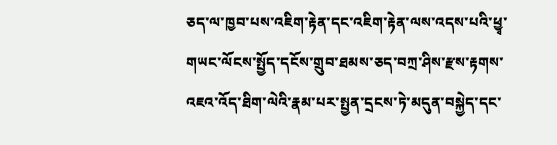ཅད་ལ་ཁྱབ་པས་འཇིག་རྟེན་དང་འཇིག་རྟེན་ལས་འདས་པའི་ཕྱྭ་གཡང་ལོངས་སྤྱོད་དངོས་གྲུབ་ཐམས་ཅད་བཀྲ་ཤིས་རྫས་རྟགས་འཇའ་འོད་ཐིག་ལེའི་རྣམ་པར་སྤྱན་དྲངས་ཏེ་མདུན་བསྐྱེད་དང་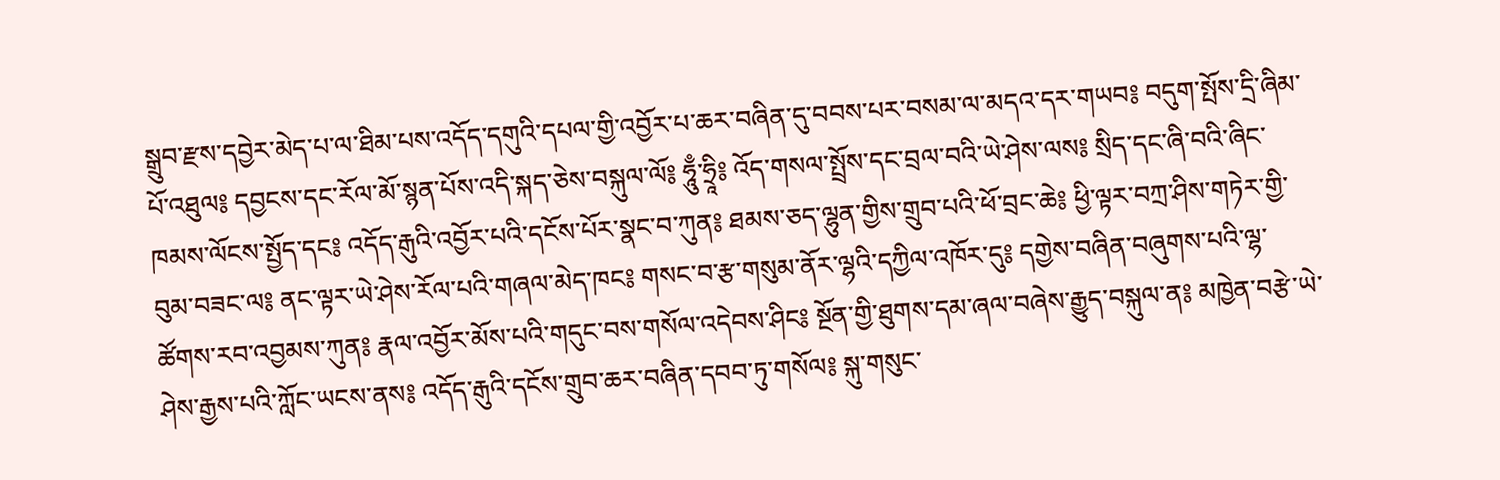སྒྲུབ་རྫས་དབྱེར་མེད་པ་ལ་ཐིམ་པས་འདོད་དགུའི་དཔལ་གྱི་འབྱོར་པ་ཆར་བཞིན་དུ་བབས་པར་བསམ་ལ་མདའ་དར་གཡབ༔ བདུག་སྤོས་དྲི་ཞིམ་པོ་འཐུལ༔ དབྱངས་དང་རོལ་མོ་སྙན་པོས་འདི་སྐད་ཅེས་བསྐུལ་ལོ༔ ཧཱུྃ་ཧྲཱི༔ འོད་གསལ་སྤྲོས་དང་བྲལ་བའི་ཡེ་ཤེས་ལས༔ སྲིད་དང་ཞི་བའི་ཞིང་ཁམས་ལོངས་སྤྱོད་དང༔ འདོད་རྒུའི་འབྱོར་པའི་དངོས་པོར་སྣང་བ་ཀུན༔ ཐམས་ཅད་ལྷུན་གྱིས་གྲུབ་པའི་ཕོ་བྲང་ཆེ༔ ཕྱི་ལྟར་བཀྲ་ཤིས་གཏེར་གྱི་བུམ་བཟང་ལ༔ ནང་ལྟར་ཡེ་ཤེས་རོལ་པའི་གཞལ་མེད་ཁང༔ གསང་བ་རྩ་གསུམ་ནོར་ལྷའི་དཀྱིལ་འཁོར་དུ༔ དགྱེས་བཞིན་བཞུགས་པའི་ལྷ་ཚོགས་རབ་འབྱམས་ཀུན༔ རྣལ་འབྱོར་མོས་པའི་གདུང་བས་གསོལ་འདེབས་ཤིང༔ སྔོན་གྱི་ཐུགས་དམ་ཞལ་བཞེས་རྒྱུད་བསྐུལ་ན༔ མཁྱེན་བརྩེ་ཡེ་ཤེས་རྒྱས་པའི་ཀློང་ཡངས་ནས༔ འདོད་རྒུའི་དངོས་གྲུབ་ཆར་བཞིན་དབབ་ཏུ་གསོལ༔ སྐུ་གསུང་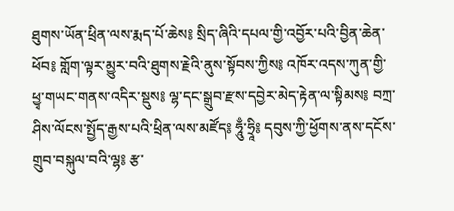ཐུགས་ཡོན་ཕྲིན་ལས་རྨད་པོ་ཆེས༔ སྲིད་ཞིའི་དཔལ་གྱི་འབྱོར་པའི་བྱིན་ཆེན་ཕོབ༔ གློག་ལྟར་མྱུར་བའི་ཐུགས་རྗེའི་ནུས་སྟོབས་ཀྱིས༔ འཁོར་འདས་ཀུན་གྱི་ཕྱྭ་གཡང་གནས་འདིར་སྡུས༔ ལྷ་དང་སྒྲུབ་རྫས་དབྱེར་མེད་རྟེན་ལ་སྟིམས༔ བཀྲ་ཤིས་ལོངས་སྤྱོད་རྒྱས་པའི་ཕྲིན་ལས་མཛོད༔ ཧཱུྃ་ཧྲཱི༔ དབུས་ཀྱི་ཕྱོགས་ནས་དངོས་གྲུབ་བསྐུལ་བའི་ལྷ༔ རྩ་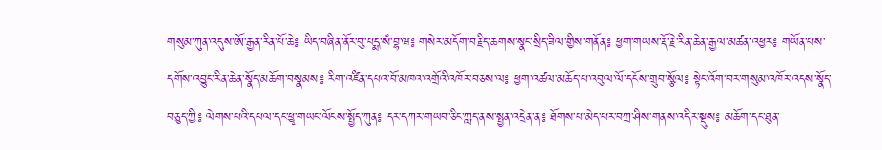གསུམ་ཀུན་འདུས་ཨོ་རྒྱན་རིན་པོ་ཆེ༔ ཡིད་བཞིན་ནོར་བུ་པདྨ་སཾ་བྷ་ཝ༔ གསེར་མདོག་བརྗིད་ཆགས་སྣང་སྲིད་ཟིལ་གྱིས་གནོན༔ ཕྱག་གཡས་རྡོ་རྗེ་རིན་ཆེན་རྒྱལ་མཚན་འཕྱར༔ གཡོན་པས་དགོས་འབྱུང་རིན་ཆེན་སྣོད་མཆོག་བསྣམས༔ རིག་འཛིན་དཔའ་བོ་མཁའ་འགྲོའི་འཁོར་བཅས་ལ༔ ཕྱག་འཚལ་མཆོད་པ་འབུལ་ལོ་དངོས་གྲུབ་སྩོལ༔ སྟེང་འོག་བར་གསུམ་འཁོར་འདས་སྣོད་བཅུད་ཀྱི༔ ལེགས་པའི་དཔལ་དང་ཕྱྭ་གཡང་ལོངས་སྤྱོད་ཀུན༔ དར་དཀར་གཡབ་ཅིང་ཀླད་ནས་སྤྱན་འདྲེན་ན༔ ཐོགས་པ་མེད་པར་བཀྲ་ཤིས་གནས་འདིར་སྡུས༔ མཆོག་དང་ཐུན་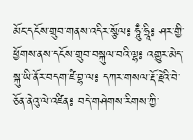མོང་དངོས་གྲུབ་གནས་འདིར་སྩོལ༔ ཧཱུྃ་ཧྲཱི༔ ཤར་གྱི་ཕྱོགས་ནས་དངོས་གྲུབ་བསྐུལ་བའི་ལྷ༔ འགྱུར་མེད་སྐུ་ཡི་ནོར་བདག་ཛཾ་བྷ་ལ༔ དཀར་གསལ་རྡོ་རྗེའི་བེ་ཅོན་ནེའུ་ལེ་འཛིན༔ བདེ་གཤེགས་རིགས་ཀྱི་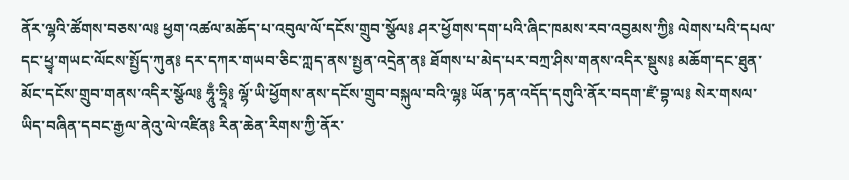ནོར་ལྷའི་ཚོགས་བཅས་ལ༔ ཕྱག་འཚལ་མཆོད་པ་འབུལ་ལོ་དངོས་གྲུབ་སྩོལ༔ ཤར་ཕྱོགས་དག་པའི་ཞིང་ཁམས་རབ་འབྱམས་ཀྱི༔ ལེགས་པའི་དཔལ་དང་ཕྱྭ་གཡང་ལོངས་སྤྱོད་ཀུན༔ དར་དཀར་གཡབ་ཅིང་ཀླད་ནས་སྤྱན་འདྲེན་ན༔ ཐོགས་པ་མེད་པར་བཀྲ་ཤིས་གནས་འདིར་སྡུས༔ མཆོག་དང་ཐུན་མོང་དངོས་གྲུབ་གནས་འདིར་སྩོལ༔ ཧཱུྃ་ཧྲཱི༔ ལྷོ་ཡི་ཕྱོགས་ནས་དངོས་གྲུབ་བསྐུལ་བའི་ལྷ༔ ཡོན་ཏན་འདོད་དགུའི་ནོར་བདག་ཛཾ་བྷ་ལ༔ སེར་གསལ་ཡིད་བཞིན་དབང་རྒྱལ་ནེའུ་ལེ་འཛིན༔ རིན་ཆེན་རིགས་ཀྱི་ནོར་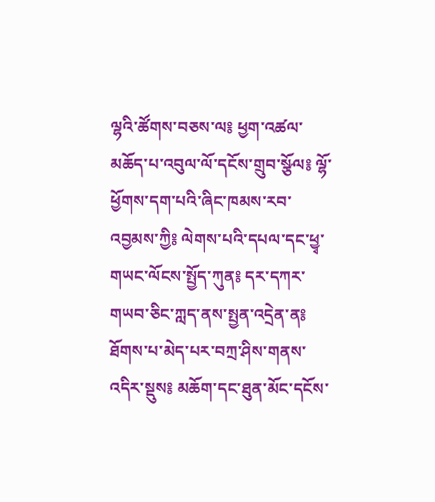ལྷའི་ཚོགས་བཅས་ལ༔ ཕྱག་འཚལ་མཆོད་པ་འབུལ་ལོ་དངོས་གྲུབ་སྩོལ༔ ལྷོ་ཕྱོགས་དག་པའི་ཞིང་ཁམས་རབ་འབྱམས་ཀྱི༔ ལེགས་པའི་དཔལ་དང་ཕྱྭ་གཡང་ལོངས་སྤྱོད་ཀུན༔ དར་དཀར་གཡབ་ཅིང་ཀླད་ནས་སྤྱན་འདྲེན་ན༔ ཐོགས་པ་མེད་པར་བཀྲ་ཤིས་གནས་འདིར་སྡུས༔ མཆོག་དང་ཐུན་མོང་དངོས་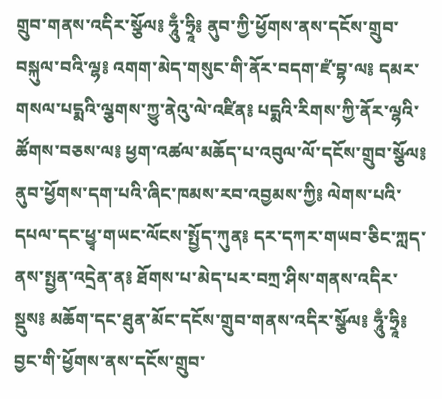གྲུབ་གནས་འདིར་སྩོལ༔ ཧཱུྃ་ཧྲཱི༔ ནུབ་ཀྱི་ཕྱོགས་ནས་དངོས་གྲུབ་བསྐུལ་བའི་ལྷ༔ འགག་མེད་གསུང་གི་ནོར་བདག་ཛཾ་བྷ་ལ༔ དམར་གསལ་པདྨའི་ལྕགས་ཀྱུ་ནེའུ་ལེ་འཛིན༔ པདྨའི་རིགས་ཀྱི་ནོར་ལྷའི་ཚོགས་བཅས་ལ༔ ཕྱག་འཚལ་མཆོད་པ་འབུལ་ལོ་དངོས་གྲུབ་སྩོལ༔ ནུབ་ཕྱོགས་དག་པའི་ཞིང་ཁམས་རབ་འབྱམས་ཀྱི༔ ལེགས་པའི་དཔལ་དང་ཕྱྭ་གཡང་ལོངས་སྤྱོད་ཀུན༔ དར་དཀར་གཡབ་ཅིང་ཀླད་ནས་སྤྱན་འདྲེན་ན༔ ཐོགས་པ་མེད་པར་བཀྲ་ཤིས་གནས་འདིར་སྡུས༔ མཆོག་དང་ཐུན་མོང་དངོས་གྲུབ་གནས་འདིར་སྩོལ༔ ཧཱུྃ་ཧྲཱི༔ བྱང་གི་ཕྱོགས་ནས་དངོས་གྲུབ་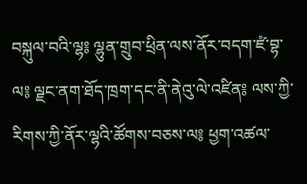བསྐུལ་བའི་ལྷ༔ ལྷུན་གྲུབ་ཕྲིན་ལས་ནོར་བདག་ཛཾ་བྷ་ལ༔ ལྗང་ནག་ཐོད་ཁྲག་དང་ནི་ནེའུ་ལེ་འཛིན༔ ལས་ཀྱི་རིགས་ཀྱི་ནོར་ལྷའི་ཚོགས་བཅས་ལ༔ ཕྱག་འཚལ་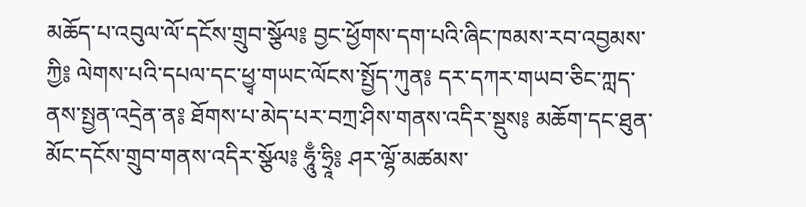མཆོད་པ་འབུལ་ལོ་དངོས་གྲུབ་སྩོལ༔ བྱང་ཕྱོགས་དག་པའི་ཞིང་ཁམས་རབ་འབྱམས་ཀྱི༔ ལེགས་པའི་དཔལ་དང་ཕྱྭ་གཡང་ལོངས་སྤྱོད་ཀུན༔ དར་དཀར་གཡབ་ཅིང་ཀླད་ནས་སྤྱན་འདྲེན་ན༔ ཐོགས་པ་མེད་པར་བཀྲ་ཤིས་གནས་འདིར་སྡུས༔ མཆོག་དང་ཐུན་མོང་དངོས་གྲུབ་གནས་འདིར་སྩོལ༔ ཧཱུྃ་ཧྲཱི༔ ཤར་ལྷོ་མཚམས་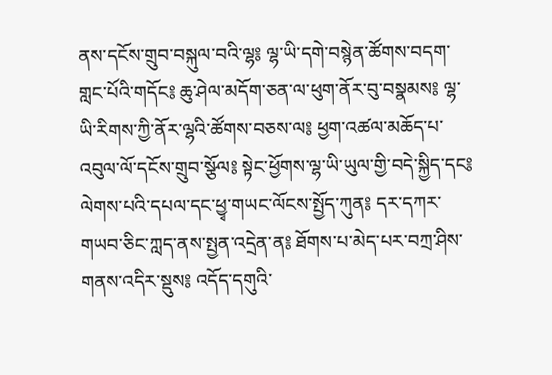ནས་དངོས་གྲུབ་བསྐུལ་བའི་ལྷ༔ ལྷ་ཡི་དགེ་བསྙེན་ཚོགས་བདག་གླང་པོའི་གདོང༔ ཆུ་ཤེལ་མདོག་ཅན་ལ་ཕུག་ནོར་བུ་བསྣམས༔ ལྷ་ཡི་རིགས་ཀྱི་ནོར་ལྷའི་ཚོགས་བཅས་ལ༔ ཕྱག་འཚལ་མཆོད་པ་འབུལ་ལོ་དངོས་གྲུབ་སྩོལ༔ སྟེང་ཕྱོགས་ལྷ་ཡི་ཡུལ་གྱི་བདེ་སྐྱིད་དང༔ ལེགས་པའི་དཔལ་དང་ཕྱྭ་གཡང་ལོངས་སྤྱོད་ཀུན༔ དར་དཀར་གཡབ་ཅིང་ཀླད་ནས་སྤྱན་འདྲེན་ན༔ ཐོགས་པ་མེད་པར་བཀྲ་ཤིས་གནས་འདིར་སྡུས༔ འདོད་དགུའི་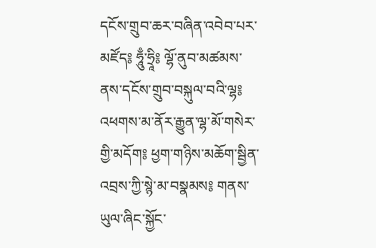དངོས་གྲུབ་ཆར་བཞིན་འབེབ་པར་མཛོད༔ ཧཱུྃ་ཧྲཱི༔ ལྷོ་ནུབ་མཚམས་ནས་དངོས་གྲུབ་བསྐུལ་བའི་ལྷ༔ འཕགས་མ་ནོར་རྒྱུན་ལྷ་མོ་གསེར་གྱི་མདོག༔ ཕྱག་གཉིས་མཆོག་སྦྱིན་འབྲས་ཀྱི་སྙེ་མ་བསྣམས༔ གནས་ཡུལ་ཞིང་སྐྱོང་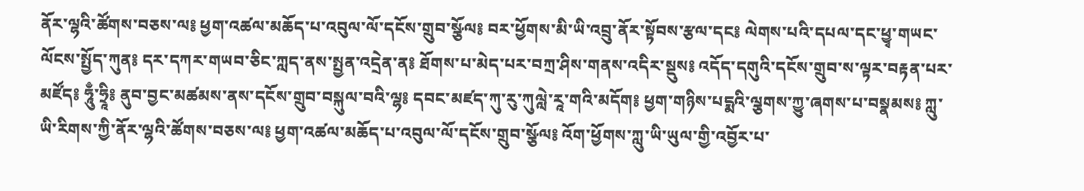ནོར་ལྷའི་ཚོགས་བཅས་ལ༔ ཕྱག་འཚལ་མཆོད་པ་འབུལ་ལོ་དངོས་གྲུབ་སྩོལ༔ བར་ཕྱོགས་མི་ཡི་འབྲུ་ནོར་སྟོབས་རྩལ་དང༔ ལེགས་པའི་དཔལ་དང་ཕྱྭ་གཡང་ལོངས་སྤྱོད་ཀུན༔ དར་དཀར་གཡབ་ཅིང་ཀླད་ནས་སྤྱན་འདྲེན་ན༔ ཐོགས་པ་མེད་པར་བཀྲ་ཤིས་གནས་འདིར་སྡུས༔ འདོད་དགུའི་དངོས་གྲུབ་ས་ལྟར་བརྟན་པར་མཛོད༔ ཧཱུྃ་ཧྲཱི༔ ནུབ་བྱང་མཚམས་ནས་དངོས་གྲུབ་བསྐུལ་བའི་ལྷ༔ དབང་མཛད་ཀུ་རུ་ཀུལླེ་རཱ་གའི་མདོག༔ ཕྱག་གཉིས་པདྨའི་ལྕགས་ཀྱུ་ཞགས་པ་བསྣམས༔ ཀླུ་ཡི་རིགས་ཀྱི་ནོར་ལྷའི་ཚོགས་བཅས་ལ༔ ཕྱག་འཚལ་མཆོད་པ་འབུལ་ལོ་དངོས་གྲུབ་སྩོལ༔ འོག་ཕྱོགས་ཀླུ་ཡི་ཡུལ་གྱི་འབྱོར་པ་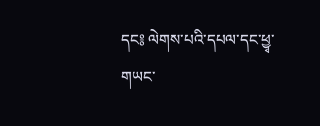དང༔ ལེགས་པའི་དཔལ་དང་ཕྱྭ་གཡང་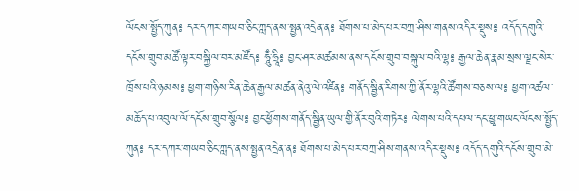ལོངས་སྤྱོད་ཀུན༔ དར་དཀར་གཡབ་ཅིང་ཀླད་ནས་སྤྱན་འདྲེན་ན༔ ཐོགས་པ་མེད་པར་བཀྲ་ཤིས་གནས་འདིར་སྡུས༔ འདོད་དགུའི་དངོས་གྲུབ་མཚོ་ལྟར་བསྐྱིལ་བར་མཛོད༔ ཧཱུྃ་ཧྲཱི༔ བྱང་ཤར་མཚམས་ནས་དངོས་གྲུབ་བསྐུལ་བའི་ལྷ༔ རྒྱལ་ཆེན་རྣམ་སྲས་ལྗང་སེར་ཁྲོས་པའི་ཉམས༔ ཕྱག་གཉིས་རིན་ཆེན་རྒྱལ་མཚན་ནེའུ་ལེ་འཛིན༔ གནོད་སྦྱིན་རིགས་ཀྱི་ནོར་ལྷའི་ཚོགས་བཅས་ལ༔ ཕྱག་འཚལ་མཆོད་པ་འབུལ་ལོ་དངོས་གྲུབ་སྩོལ༔ བྱང་ཕྱོགས་གནོད་སྦྱིན་ཡུལ་གྱི་ནོར་བུའི་གཏེར༔ ལེགས་པའི་དཔལ་དང་ཕྱྭ་གཡང་ལོངས་སྤྱོད་ཀུན༔ དར་དཀར་གཡབ་ཅིང་ཀླད་ནས་སྤྱན་འདྲེན་ན༔ ཐོགས་པ་མེད་པར་བཀྲ་ཤིས་གནས་འདིར་སྡུས༔ འདོད་དགུའི་དངོས་གྲུབ་མེ་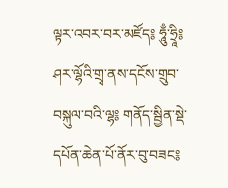ལྟར་འབར་བར་མཛོད༔ ཧཱུྃ་ཧྲཱི༔ ཤར་ལྷོའི་གྲྭ་ནས་དངོས་གྲུབ་བསྐུལ་བའི་ལྷ༔ གནོད་སྦྱིན་སྡེ་དཔོན་ཆེན་པོ་ནོར་བུ་བཟང༔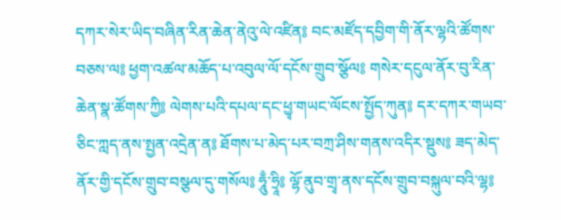དཀར་སེར་ཡིད་བཞིན་རིན་ཆེན་ནེའུ་ལེ་འཛིན༔ བང་མཛོད་དབྱིག་གི་ནོར་ལྷའི་ཚོགས་བཅས་ལ༔ ཕྱག་འཚལ་མཆོད་པ་འབུལ་ལོ་དངོས་གྲུབ་སྩོལ༔ གསེར་དངུལ་ནོར་བུ་རིན་ཆེན་སྣ་ཚོགས་ཀྱི༔ ལེགས་པའི་དཔལ་དང་ཕྱྭ་གཡང་ལོངས་སྤྱོད་ཀུན༔ དར་དཀར་གཡབ་ཅིང་ཀླད་ནས་སྤྱན་འདྲེན་ན༔ ཐོགས་པ་མེད་པར་བཀྲ་ཤིས་གནས་འདིར་སྡུས༔ ཟད་མེད་ནོར་གྱི་དངོས་གྲུབ་བསྩལ་དུ་གསོལ༔ ཧཱུྃ་ཧྲཱི༔ ལྷོ་ནུབ་གྲྭ་ནས་དངོས་གྲུབ་བསྐུལ་བའི་ལྷ༔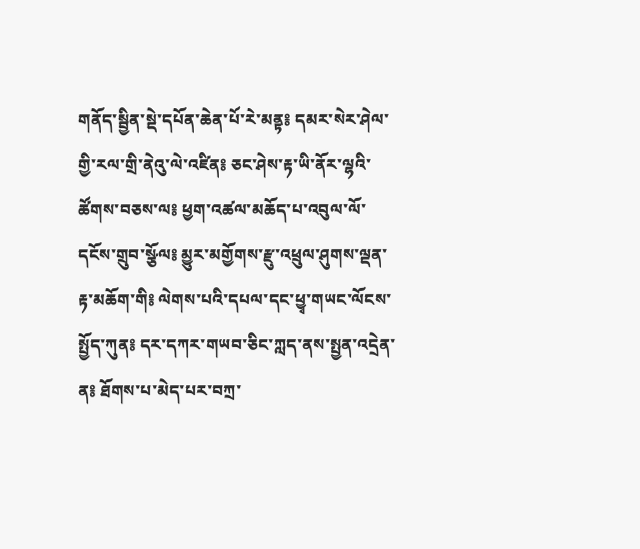གནོད་སྦྱིན་སྡེ་དཔོན་ཆེན་པོ་རེ་མནྟ༔ དམར་སེར་ཤེལ་གྱི་རལ་གྲི་ནེའུ་ལེ་འཛིན༔ ཅང་ཤེས་རྟ་ཡི་ནོར་ལྷའི་ཚོགས་བཅས་ལ༔ ཕྱག་འཚལ་མཆོད་པ་འབུལ་ལོ་དངོས་གྲུབ་སྩོལ༔ མྱུར་མགྱོགས་རྫུ་འཕྲུལ་ཤུགས་ལྡན་རྟ་མཆོག་གི༔ ལེགས་པའི་དཔལ་དང་ཕྱྭ་གཡང་ལོངས་སྤྱོད་ཀུན༔ དར་དཀར་གཡབ་ཅིང་ཀླད་ནས་སྤྱན་འདྲེན་ན༔ ཐོགས་པ་མེད་པར་བཀྲ་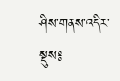ཤིས་གནས་འདིར་སྡུས༔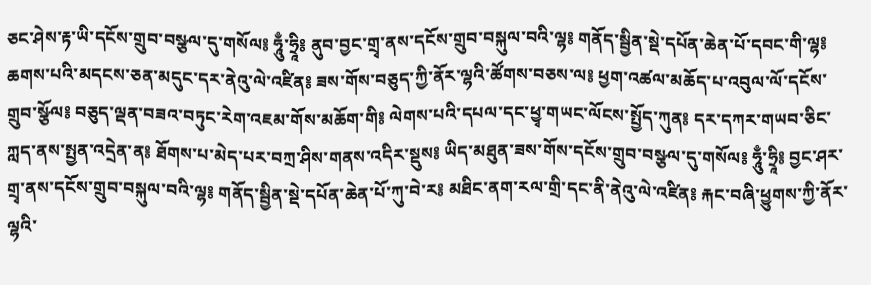ཅང་ཤེས་རྟ་ཡི་དངོས་གྲུབ་བསྩལ་དུ་གསོལ༔ ཧཱུྃ་ཧྲཱི༔ ནུབ་བྱང་གྲྭ་ནས་དངོས་གྲུབ་བསྐུལ་བའི་ལྷ༔ གནོད་སྦྱིན་སྡེ་དཔོན་ཆེན་པོ་དབང་གི་ལྷ༔ ཆགས་པའི་མདངས་ཅན་མདུང་དར་ནེའུ་ལེ་འཛིན༔ ཟས་གོས་བཅུད་ཀྱི་ནོར་ལྷའི་ཚོགས་བཅས་ལ༔ ཕྱག་འཚལ་མཆོད་པ་འབུལ་ལོ་དངོས་གྲུབ་སྩོལ༔ བཅུད་ལྡན་བཟའ་བཏུང་རེག་འཇམ་གོས་མཆོག་གི༔ ལེགས་པའི་དཔལ་དང་ཕྱྭ་གཡང་ལོངས་སྤྱོད་ཀུན༔ དར་དཀར་གཡབ་ཅིང་ཀླད་ནས་སྤྱན་འདྲེན་ན༔ ཐོགས་པ་མེད་པར་བཀྲ་ཤིས་གནས་འདིར་སྡུས༔ ཡིད་མཐུན་ཟས་གོས་དངོས་གྲུབ་བསྩལ་དུ་གསོལ༔ ཧཱུྃ་ཧྲཱི༔ བྱང་ཤར་གྲྭ་ནས་དངོས་གྲུབ་བསྐུལ་བའི་ལྷ༔ གནོད་སྦྱིན་སྡེ་དཔོན་ཆེན་པོ་ཀུ་བེ་ར༔ མཐིང་ནག་རལ་གྲི་དང་ནི་ནེའུ་ལེ་འཛིན༔ རྐང་བཞི་ཕྱུགས་ཀྱི་ནོར་ལྷའི་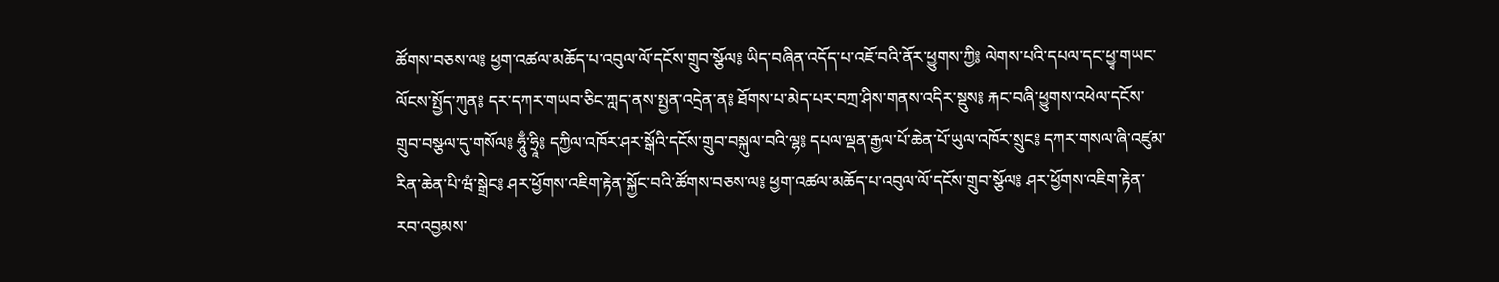ཚོགས་བཅས་ལ༔ ཕྱག་འཚལ་མཆོད་པ་འབུལ་ལོ་དངོས་གྲུབ་སྩོལ༔ ཡིད་བཞིན་འདོད་པ་འཇོ་བའི་ནོར་ཕྱུགས་ཀྱི༔ ལེགས་པའི་དཔལ་དང་ཕྱྭ་གཡང་ལོངས་སྤྱོད་ཀུན༔ དར་དཀར་གཡབ་ཅིང་ཀླད་ནས་སྤྱན་འདྲེན་ན༔ ཐོགས་པ་མེད་པར་བཀྲ་ཤིས་གནས་འདིར་སྡུས༔ རྐང་བཞི་ཕྱུགས་འཕེལ་དངོས་གྲུབ་བསྩལ་དུ་གསོལ༔ ཧཱུྃ་ཧྲཱི༔ དཀྱིལ་འཁོར་ཤར་སྒོའི་དངོས་གྲུབ་བསྐུལ་བའི་ལྷ༔ དཔལ་ལྡན་རྒྱལ་པོ་ཆེན་པོ་ཡུལ་འཁོར་སྲུང༔ དཀར་གསལ་ཞི་འཛུམ་རིན་ཆེན་པི་ཝཾ་སྒྲེང༔ ཤར་ཕྱོགས་འཇིག་རྟེན་སྐྱོང་བའི་ཚོགས་བཅས་ལ༔ ཕྱག་འཚལ་མཆོད་པ་འབུལ་ལོ་དངོས་གྲུབ་སྩོལ༔ ཤར་ཕྱོགས་འཇིག་རྟེན་རབ་འབྱམས་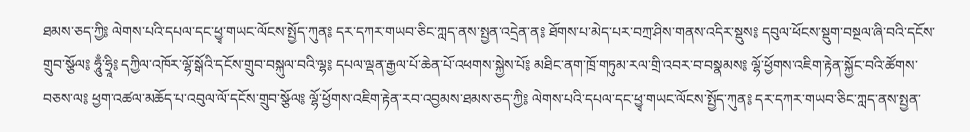ཐམས་ཅད་ཀྱི༔ ལེགས་པའི་དཔལ་དང་ཕྱྭ་གཡང་ལོངས་སྤྱོད་ཀུན༔ དར་དཀར་གཡབ་ཅིང་ཀླད་ནས་སྤྱན་འདྲེན་ན༔ ཐོགས་པ་མེད་པར་བཀྲ་ཤིས་གནས་འདིར་སྡུས༔ དབུལ་ཕོངས་སྡུག་བསྔལ་ཞི་བའི་དངོས་གྲུབ་སྩོལ༔ ཧཱུྃ་ཧྲཱི༔ དཀྱིལ་འཁོར་ལྷོ་སྒོའི་དངོས་གྲུབ་བསྐུལ་བའི་ལྷ༔ དཔལ་ལྡན་རྒྱལ་པོ་ཆེན་པོ་འཕགས་སྐྱེས་པོ༔ མཐིང་ནག་ཁྲོ་གཏུམ་རལ་གྲི་འབར་བ་བསྣམས༔ ལྷོ་ཕྱོགས་འཇིག་རྟེན་སྐྱོང་བའི་ཚོགས་བཅས་ལ༔ ཕྱག་འཚལ་མཆོད་པ་འབུལ་ལོ་དངོས་གྲུབ་སྩོལ༔ ལྷོ་ཕྱོགས་འཇིག་རྟེན་རབ་འབྱམས་ཐམས་ཅད་ཀྱི༔ ལེགས་པའི་དཔལ་དང་ཕྱྭ་གཡང་ལོངས་སྤྱོད་ཀུན༔ དར་དཀར་གཡབ་ཅིང་ཀླད་ནས་སྤྱན་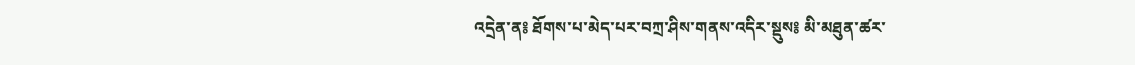འདྲེན་ན༔ ཐོགས་པ་མེད་པར་བཀྲ་ཤིས་གནས་འདིར་སྡུས༔ མི་མཐུན་ཚར་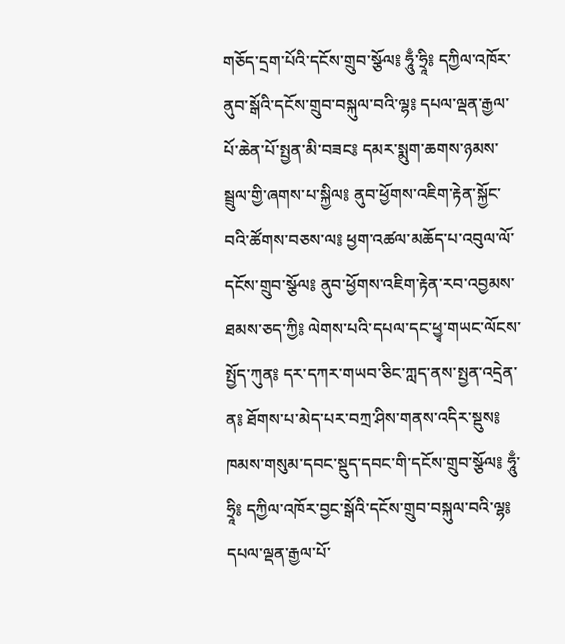གཅོད་དྲག་པོའི་དངོས་གྲུབ་སྩོལ༔ ཧཱུྃ་ཧྲཱི༔ དཀྱིལ་འཁོར་ནུབ་སྒོའི་དངོས་གྲུབ་བསྐུལ་བའི་ལྷ༔ དཔལ་ལྡན་རྒྱལ་པོ་ཆེན་པོ་སྤྱན་མི་བཟང༔ དམར་སྨུག་ཆགས་ཉམས་སྦྲུལ་གྱི་ཞགས་པ་སྐྱིལ༔ ནུབ་ཕྱོགས་འཇིག་རྟེན་སྐྱོང་བའི་ཚོགས་བཅས་ལ༔ ཕྱག་འཚལ་མཆོད་པ་འབུལ་ལོ་དངོས་གྲུབ་སྩོལ༔ ནུབ་ཕྱོགས་འཇིག་རྟེན་རབ་འབྱམས་ཐམས་ཅད་ཀྱི༔ ལེགས་པའི་དཔལ་དང་ཕྱྭ་གཡང་ལོངས་སྤྱོད་ཀུན༔ དར་དཀར་གཡབ་ཅིང་ཀླད་ནས་སྤྱན་འདྲེན་ན༔ ཐོགས་པ་མེད་པར་བཀྲ་ཤིས་གནས་འདིར་སྡུས༔ ཁམས་གསུམ་དབང་སྡུད་དབང་གི་དངོས་གྲུབ་སྩོལ༔ ཧཱུྃ་ཧྲཱི༔ དཀྱིལ་འཁོར་བྱང་སྒོའི་དངོས་གྲུབ་བསྐུལ་བའི་ལྷ༔ དཔལ་ལྡན་རྒྱལ་པོ་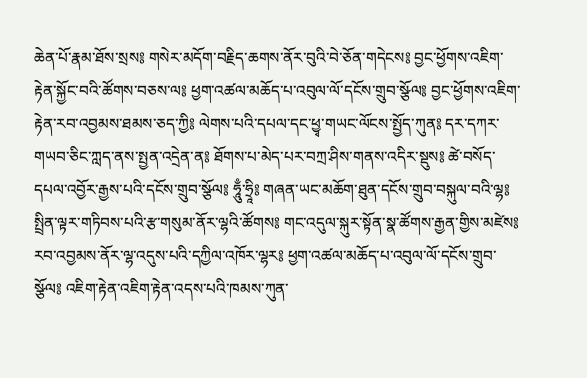ཆེན་པོ་རྣམ་ཐོས་སྲས༔ གསེར་མདོག་བརྗིད་ཆགས་ནོར་བུའི་བེ་ཅོན་གདེངས༔ བྱང་ཕྱོགས་འཇིག་རྟེན་སྐྱོང་བའི་ཚོགས་བཅས་ལ༔ ཕྱག་འཚལ་མཆོད་པ་འབུལ་ལོ་དངོས་གྲུབ་སྩོལ༔ བྱང་ཕྱོགས་འཇིག་རྟེན་རབ་འབྱམས་ཐམས་ཅད་ཀྱི༔ ལེགས་པའི་དཔལ་དང་ཕྱྭ་གཡང་ལོངས་སྤྱོད་ཀུན༔ དར་དཀར་གཡབ་ཅིང་ཀླད་ནས་སྤྱན་འདྲེན་ན༔ ཐོགས་པ་མེད་པར་བཀྲ་ཤིས་གནས་འདིར་སྡུས༔ ཚེ་བསོད་དཔལ་འབྱོར་རྒྱས་པའི་དངོས་གྲུབ་སྩོལ༔ ཧཱུྃ་ཧྲཱི༔ གཞན་ཡང་མཆོག་ཐུན་དངོས་གྲུབ་བསྐུལ་བའི་ལྷ༔ སྤྲིན་ལྟར་གཏིབས་པའི་རྩ་གསུམ་ནོར་ལྷའི་ཚོགས༔ གང་འདུལ་སྐུར་སྟོན་སྣ་ཚོགས་རྒྱན་གྱིས་མཛེས༔ རབ་འབྱམས་ནོར་ལྷ་འདུས་པའི་དཀྱིལ་འཁོར་ལྷར༔ ཕྱག་འཚལ་མཆོད་པ་འབུལ་ལོ་དངོས་གྲུབ་སྩོལ༔ འཇིག་རྟེན་འཇིག་རྟེན་འདས་པའི་ཁམས་ཀུན་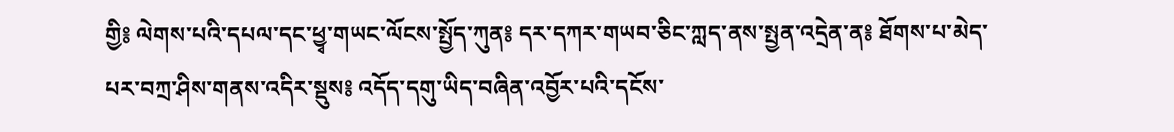གྱི༔ ལེགས་པའི་དཔལ་དང་ཕྱྭ་གཡང་ལོངས་སྤྱོད་ཀུན༔ དར་དཀར་གཡབ་ཅིང་ཀླད་ནས་སྤྱན་འདྲེན་ན༔ ཐོགས་པ་མེད་པར་བཀྲ་ཤིས་གནས་འདིར་སྡུས༔ འདོད་དགུ་ཡིད་བཞིན་འབྱོར་པའི་དངོས་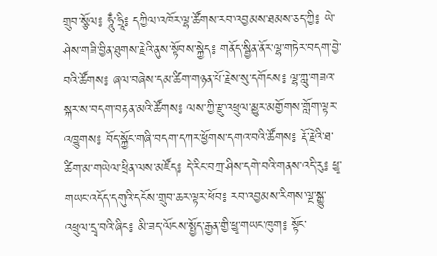གྲུབ་སྩོལ༔ ཧཱུྃ་ཧྲཱི༔ དཀྱིལ་འཁོར་ལྷ་ཚོགས་རབ་འབྱམས་ཐམས་ཅད་ཀྱི༔ ཡེ་ཤེས་གཟི་བྱིན་ཐུགས་རྗེའི་ནུས་སྟོབས་སྐྱེད༔ གནོད་སྦྱིན་ནོར་ལྷ་གཏེར་བདག་བྱེ་བའི་ཚོགས༔ ཞལ་བཞེས་དམ་ཚིག་གཉན་པོ་རྗེས་སུ་དགོངས༔ ལྷ་ཀླུ་གཟའ་སྐར་ས་བདག་བརྟན་མའི་ཚོགས༔ ལས་ཀྱི་རྫུ་འཕྲུལ་མྱུར་མགྱོགས་གློག་ལྟར་འཁྱུགས༔ བོད་སྐྱོང་གཞི་བདག་དཀར་ཕྱོགས་དགའ་བའི་ཚོགས༔ རྡོ་རྗེའི་ཐ་ཚིག་མ་གཡེལ་ཕྲིན་ལས་མཛོད༔ དེ་རིང་བཀྲ་ཤིས་དགེ་བའི་གནས་འདི་རུ༔ ཕྱྭ་གཡང་འདོད་དགུའི་དངོས་གྲུབ་ཆར་ལྟར་ཕོབ༔ རབ་འབྱམས་རིགས་ལྔ་སྒྱུ་འཕྲུལ་དྲྭ་བའི་ཞིང༔ མི་ཟད་ལོངས་སྤྱོད་རྒྱན་གྱི་ཕྱྭ་གཡང་ཁུག༔ སྟོང་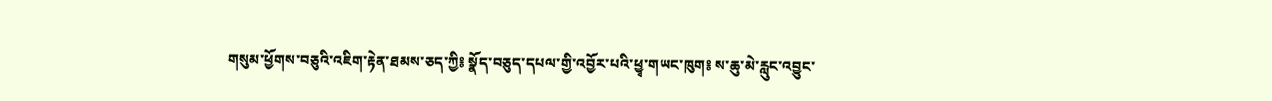གསུམ་ཕྱོགས་བཅུའི་འཇིག་རྟེན་ཐམས་ཅད་ཀྱི༔ སྣོད་བཅུད་དཔལ་གྱི་འབྱོར་པའི་ཕྱྭ་གཡང་ཁུག༔ ས་ཆུ་མེ་རླུང་འབྱུང་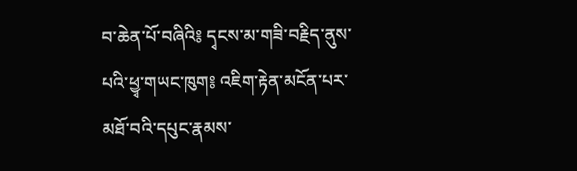བ་ཆེན་པོ་བཞིའི༔ དྭངས་མ་གཟི་བརྗིད་ནུས་པའི་ཕྱྭ་གཡང་ཁུག༔ འཇིག་རྟེན་མངོན་པར་མཐོ་བའི་དཔུང་རྣམས་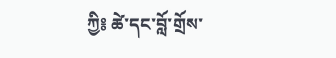ཀྱི༔ ཚེ་དང་བློ་གྲོས་